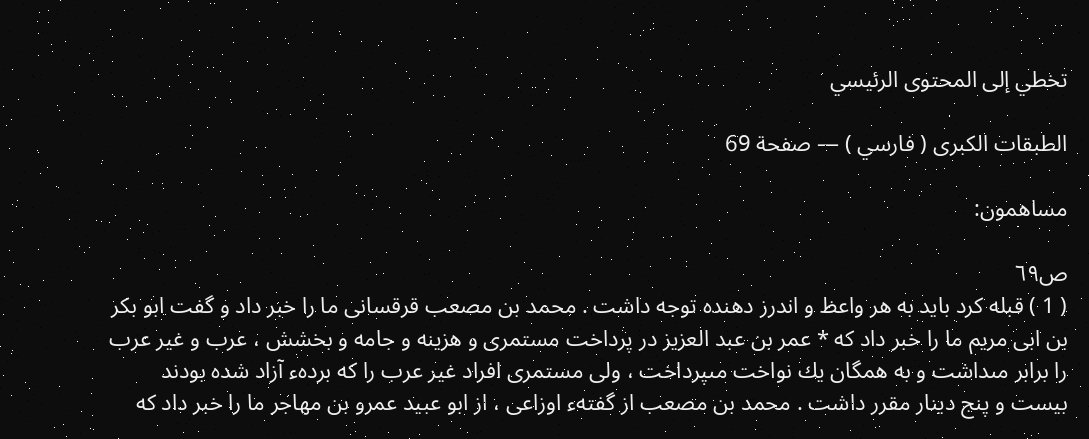تخطي إلى المحتوى الرئيسي

الطبقات الكبرى ( فارسي ) — صفحة 69

مساهمون:

ص٦٩
( 1 ) قبله كرد بايد به هر واعظ و اندرز دهنده توجه داشت . محمد بن مصعب قرقسانى ما را خبر داد و گفت ابو بكر بن ابى مريم ما را خبر داد كه * عمر بن عبد العزيز در پرداخت مستمرى و هزينه و جامه و بخشش ، عرب و غير عرب را برابر مىداشت و به همگان يك نواخت مىپرداخت ، ولى مستمرى افراد غير عرب را كه بردهء آزاد شده بودند بيست و پنج دينار مقرر داشت . محمد بن مصعب از گفتهء اوزاعى ، از ابو عبيد عمرو بن مهاجر ما را خبر داد كه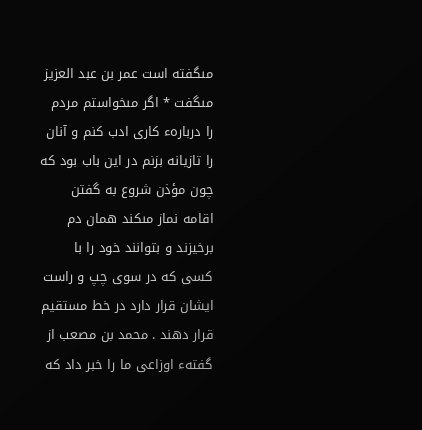مىگفته است عمر بن عبد العزيز مىگفت * اگر مىخواستم مردم را دربارهء كارى ادب كنم و آنان را تازيانه بزنم در اين باب بود كه چون مؤذن شروع به گفتن اقامه نماز مىكند همان دم برخيزند و بتوانند خود را با كسى كه در سوى چپ و راست ايشان قرار دارد در خط مستقيم قرار دهند . محمد بن مصعب از گفتهء اوزاعى ما را خبر داد كه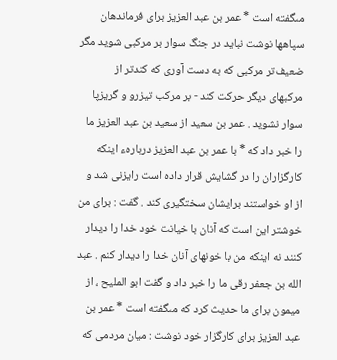مىگفته است * عمر بن عبد العزيز براى فرماندهان سپاهها نوشت نبايد در جنگ سوار بر مركبى شويد مگر ضعيف‌تر مركبى كه به دست آورى كه كندتر از مركبهاى ديگر حركت كند - بر مركب تيزرو و گريزپا سوار نشويد . عمر بن سعيد از سعيد بن عبد العزيز ما را خبر داد كه * با عمر بن عبد العزيز دربارهء اينكه كارگزاران را در گشايش قرار داده است رايزنى شد و از او خواستند برايشان سختگيرى كند . گفت : براى من خوشتر اين است كه آنان با خيانت خود خدا را ديدار كنند نه اينكه من با خونهاى آنان خدا را ديدار كنم . عبد الله بن جعفر رقى ما را خبر داد و گفت ابو المليح ، از ميمون براى ما حديث كرد كه مىگفته است * عمر بن عبد العزيز براى كارگزار خود نوشت : ميان مردمى كه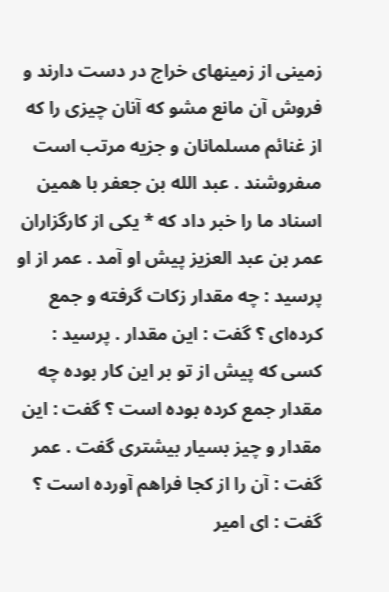زمينى از زمينهاى خراج در دست دارند و فروش آن مانع مشو كه آنان چيزى را كه از غنائم مسلمانان و جزيه مرتب است مىفروشند . عبد الله بن جعفر با همين اسناد ما را خبر داد كه * يكى از كارگزاران عمر بن عبد العزيز پيش او آمد . عمر از او پرسيد : چه مقدار زكات گرفته و جمع كرده‌اى ؟ گفت : اين مقدار . پرسيد : كسى كه پيش از تو بر اين كار بوده چه مقدار جمع كرده بوده است ؟ گفت : اين مقدار و چيز بسيار بيشترى گفت . عمر گفت : آن را از كجا فراهم آورده است ؟ گفت : اى امير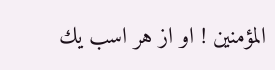المؤمنين ! او از هر اسب يك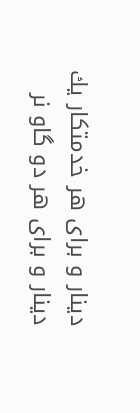دينار و براى هر خدمتكار يك دينار و براى هر دو گاو نر